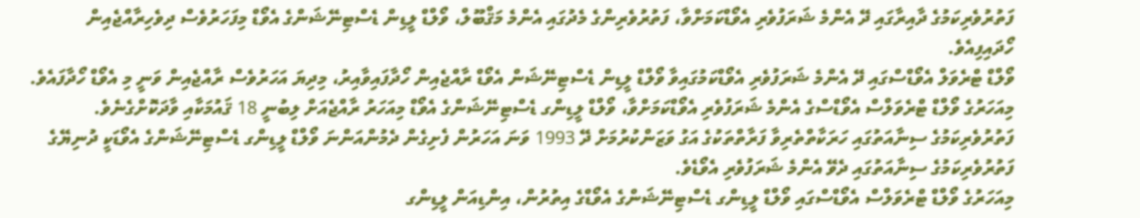ފަތުރުވެރިކަމުގެ ދާއިރާގައި ދޭ އެންމެ ޝަރަފުވެރި އެވޯޑްކަމަށްވާ، ފަތުރުވެރިންގެ މެދުގައި އެންމެ މަޤްބޫލް، ވޯލްޑް ލީޑިން ޑެސްޓިނޭޝަންގެ އެވޯޑް މިފަހަރުވެސް ދިވެހިރާއްޖެއިން ހޯދައިފިއެވެ.
ވޯލްޑް ޓްރެވަލް އެވޯޑްސްގައި ދޭ އެންމެ ޝަރަފުވެރި އެވޯޑްކަމުގައިވާ ވޯލްޑް ލީޑިން ޑެސްޓިނޭޝަން އެވޯޑް ރާއްޖެއިން ހޯދާފައިވާއިރު، މިދިޔަ އަހަރުވެސް ރާއްޖެއިން ވަނީ މި އެވޯޑް ހޯދާފައެވެ. މިއަހަރުގެ ވޯލްޑް ޓްރެވަލްސް އެވޯޑްސްގެ އެންމެ ޝަރަފުވެރި އެވޯޑްކަމަށްވާ، ވޯލްޑް ލީޑިންގ ޑެސްޓިނޭޝަންގެ އެވޯޑް މިއަހަރު ރާއްޖެއަށް ލިބުނީ 18 ޤައުމަކާއި ވާދަކޮށްގެނެވެ.
ފަތުރުވެރިކަމުގެ ސިނާއަތުގައި ހަރަކާތްތެރިވާ ފަރާތްތަކުގެ އަގު ވަޒަންކުރުމަށް ދޭ 1993 ވަނަ އަހަރުން ފެށިގެން ދެމުންއަންނަ ވޯލްޑް ލީޑިންގ ޑެސްޓިނޭޝަންގެ އެވޯޑަކީ ދުނިޔޭގެ ފަތުރުވެރިކަމުގެ ސިނާއަތުގައި ދެވޭ އެންމެ ޝަރަފުވެރި އެވޯޑެވެ.
މިއަހަރުގެ ވޯލްޑް ޓްރެވަލްސް އެވޯޑްސްގައި ވޯލްޑް ލީޑިންގ ޑެސްޓިނޭޝަންގެ އެވޯޑްގެ އިތުރުން، އިންޑިއަން ލީޑިންގ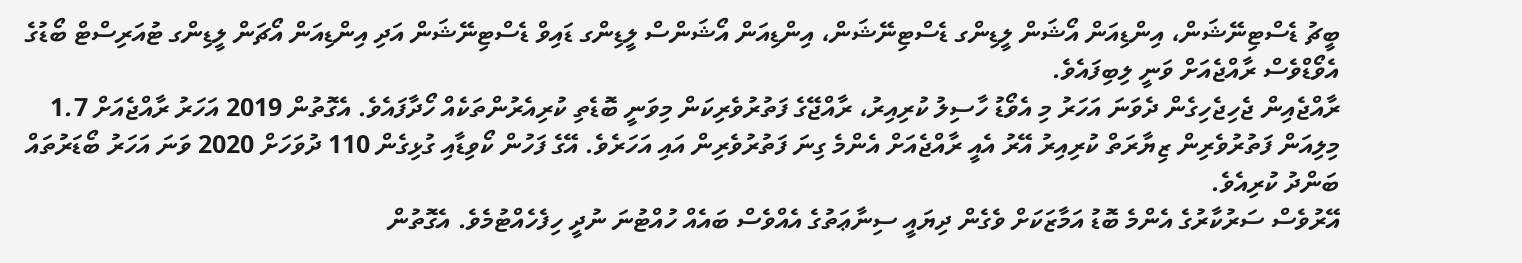ބީޗު ޑެސްޓިނޭޝަން، އިންޑިއަން އޯޝަން ލީޑިންގ ޑެސްޓިނޭޝަން، އިންޑިއަން އޯޝަންސް ލީޑިންގ ޑައިވް ޑެސްޓިނޭޝަން އަދި އިންޑިއަން އޯޗަން ލީޑިންގ ޓުއަރިސްޓް ބޯޑުގެ އެވޯޑްވެސް ރާއްޖެއަށް ވަނީ ލިބިފައެވެ.
ރާއްޖެއިން ޖެހިޖެހިގެން ދެވަނަ އަހަރު މި އެވޯޑު ހާސިލު ކުރިއިރު، ރާއްޖޭގެ ފަތުރުވެރިކަން މިވަނީ ބޮޑެތި ކުރިއެރުންތަކެއް ހޯދާފައެވެ. އެގޮތުން 2019 އަހަރު ރާއްޖެއަށް 1.7 މިލިއަން ފަތުރުވެރިން ޒިޔާރަތް ކުރިއިރު އޭރު އެއީ ރާއްޖެއަށް އެންމެ ގިނަ ފަތުރުވެރިން އައި އަހަރެވެ. އޭގެ ފަހުން ކޯވިޑާއި ގުޅިގެން 110 ދުވަހަށް 2020 ވަނަ އަހަރު ބޯޑަރުތައް ބަންދު ކުރިއެވެ.
އޭރުވެސް ސަރުކާރުގެ އެންމެ ބޮޑު އަމާޒަކަށް ވެގެން ދިޔައީ ސިނާޢަތުގެ އެއްވެސް ބައެއް ހުއްޓުނަ ނުދީ ހިފެހެއްޓުމެވެ. އެގޮތުން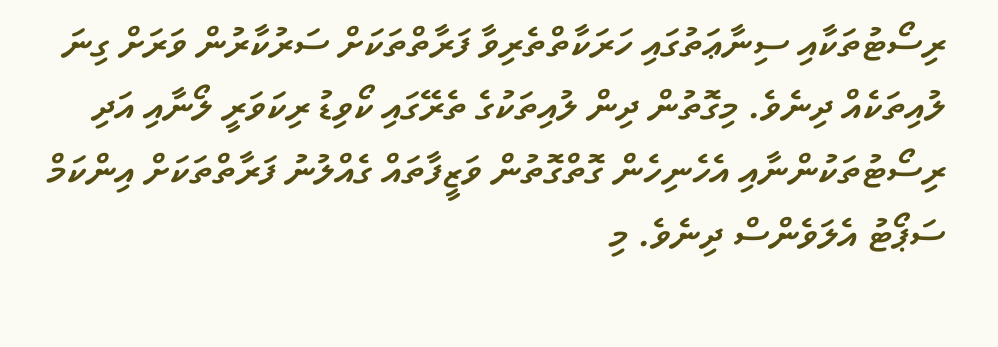ރިސޯޓުތަކާއި ސިނާޢަތުގައި ހަރަކާތްތެރިވާ ފަރާތްތަކަށް ސަރުކާރުން ވަރަށް ގިނަ ލުއިތަކެއް ދިނެވެ. މިގޮތުން ދިން ލުއިތަކުގެ ތެރޭގައި ކޯވިޑު ރިކަވަރީ ލޯނާއި އަދި ރިސޯޓުތަކުންނާއި އެހެނިހެން ގޮތްގޮތުން ވަޒީފާތައް ގެއްލުނު ފަރާތްތަކަށް އިންކަމް ސަޕޯޓު އެލަވެންސް ދިނެވެ. މި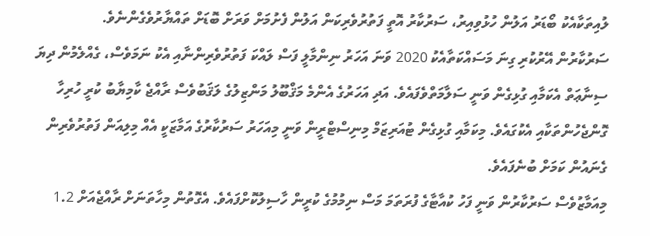ލުއިތަކާއެކު ބޯޑަރު އަލުން ހުޅުވިއިރު، ސަރުކާރު އޮތީ ފަތުރުވެރިކަން އަލުން ފެށުމަށް ވަރަށް ބޮޑަށް ތައްޔާރުވެގެންނެވެ.
ސަރުކާރުން އޭރުކުރި ގިނަ މަސައްކަތާއެކު 2020 ވަނަ އަހަރު ނިންމާލީ ފަސް ލައްކަ ފަތުރުވެރިންނާއި އެކު ނަމަވެސް، ގެއްލެމުން ދިޔަ ސިނާޢަތް އެކަމާއި ގުޅިގެން ވަނީ ސަލާމަތްވެފައެވެ. އަދި އަހަރުގެ އެންމެ މަޤްބޫލު މަންޒިލުގެ ލަޤަބުވެސް ރާއްޖެ ކާމިޔާބު ކުރީ ހުރިހާ ގޮންޖެހުންތަކާއި އެކުގައެވެ. މިކަމާއި ގުޅިގެން ޓުއަރިޒަމް މިނިސްޓްރީން ވަނީ މިއަހަރު ސަރުކާރުގެ އަމާޒަކީ އެއް މިލިއަން ފަތުރުވެރިން ގެނައުން ކަމަށް ބުނެފައެވެ.
މިއަމާޒުވެސް ސަރުކާރުން ވަނީ ފަހު ކުއާޓާގެ ފުރަތަމަ މަސް ނިމުމުގެ ކުރީން ހާސިލުކޮށްފައެވެ. އެގޮތުން މިހާތަނަށް ރާއްޖެއަށް 1.2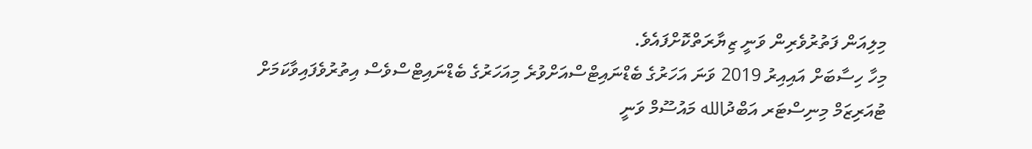މިލިއަން ފަތުރުވެރިން ވަނީ ޒިޔާރަތްކޮށްފައެވެ.
މިހާ ހިސާބަށް އައިއިރު 2019 ވަނަ އަހަރުގެ ބެޑްނައިޓްސްއަށްވުރެ މިއަހަރުގެ ބެޑްނައިޓްސްވެސް އިތުރުވެފައިވާކަމަށް ޓުއަރިޒަމް މިނިސްޓަރ އަބްދުالله މައުސޫމް ވަނީ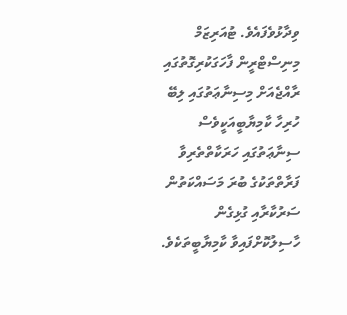ވިދާޅުވެފައެވެ. ޓުއަރިޒަމް މިނިސްޓްރީން ފާހަގަކުރިގޮތުގައި ރާއްޖެއަށް މިސިނާޢަތުގައި ލިބޭ ހުރިހާ ކާމިޔާބީއަކީވެސް ސިނާޢަތުގައި ހަރަކާތްތެރިވާ ފަރާތްތަކުގެ ބުރަ މަސައްކަތުން ސަރުކާރާއި ގުޅިގެން ހާސިލުކޮށްފައިވާ ކާމިޔާބީތަކެވެ.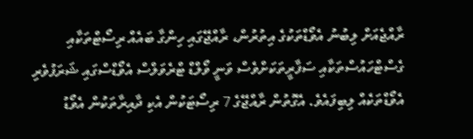ރާއްޖެއަށް ލިބުނު އެވޯޑްތަކުގެ އިތުރުން، ރާއްޖޭގައި ހިންގާ ބައެއް ރިސޯޓްތަކާއި ގެސްޓްހައުސްތަކާއި ސަފާރީތަކަށްވެސް ވަނީ ވޯލްޑް ޓްރެވަލްސް އެވޯޑްސްގައި ޝަރަފުވެރި އެވޯޑްތަކެއް ލިބިފައެވެ. އެގޮތުން ރާއްޖޭގެ 7 ރިސޯޓަކުން އެކި ދާއިރާތަކުން އެވޯޑު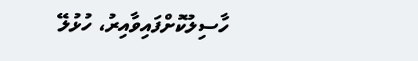ހާސިލުކޮށްފައިވާއިރު، ހުޅުލޭ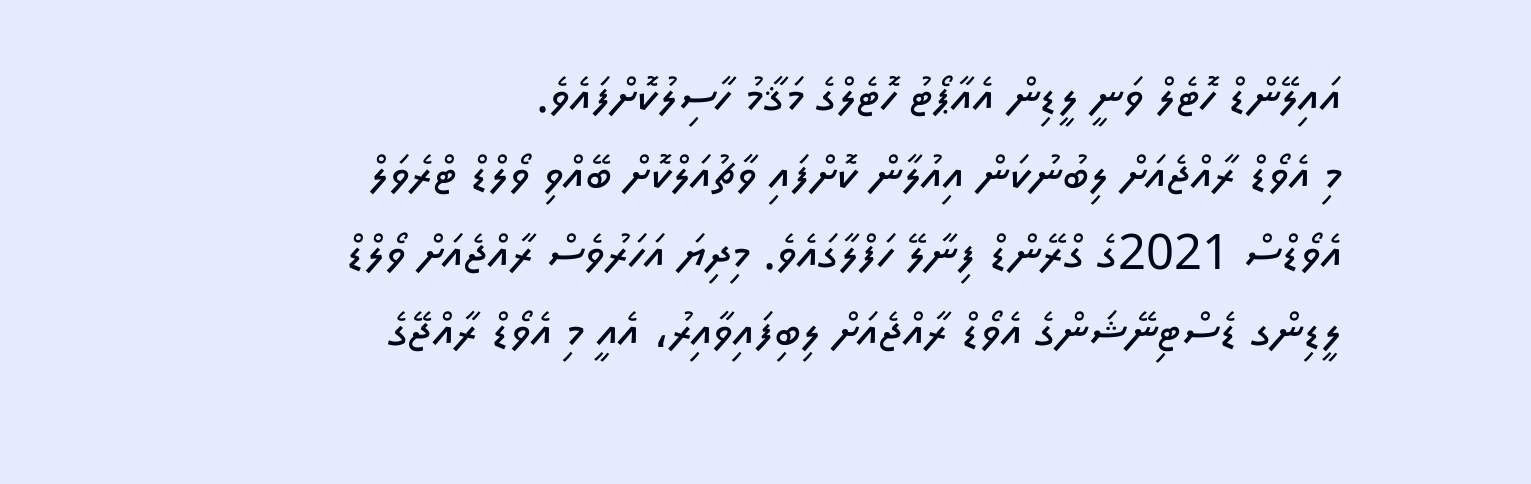އައިލޭންޑް ހޮޓެލް ވަނީ ލީޑިން އެއާޕޯޓު ހޮޓެލްގެ މަޤާމު ހާސިލުކޮށްފައެވެ.
މި އެވޯޑް ރާއްޖެއަށް ލިބުނުކަން އިއުލާން ކޮށްފައި ވާޗުއަލްކޮށް ބޭއްވި ވޯލްޑް ޓްރެވަލް އެވޯޑްސް 2021ގެ ގްރޭންޑް ފިނާލޭ ހަފްލާގައެވެ. މިދިޔަ އަހަރުވެސް ރާއްޖެއަށް ވޯލްޑް ލީޑިންގ ޑެސްޓިނޭޝަންގެ އެވޯޑް ރާއްޖެއަށް ލިބިފައިވާއިރު، އެއީ މި އެވޯޑް ރާއްޖޭގެ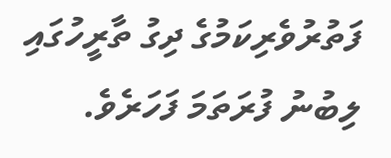ފަތުރުވެރިކަމުގެ ދިގު ތާރީހުގައި ލިބުނު ފުރަތަމަ ފަހަރެވެ.